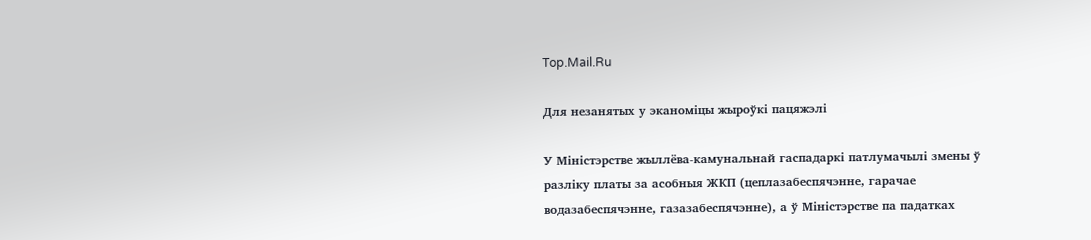Top.Mail.Ru

Для незанятых у эканоміцы жыроўкі пацяжэлі

У Міністэрстве жыллёва-камунальнай гаспадаркі патлумачылі змены ў разліку платы за асобныя ЖКП (цеплазабеспячэнне, гарачае водазабеспячэнне, газазабеспячэнне), а ў Міністэрстве па падатках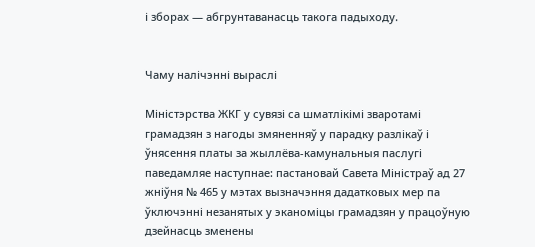і зборах — абгрунтаванасць такога падыходу.


Чаму налічэнні выраслі

Міністэрства ЖКГ у сувязі са шматлікімі зваротамі грамадзян з нагоды змяненняў у парадку разлікаў і ўнясення платы за жыллёва-камунальныя паслугі паведамляе наступнае: пастановай Савета Міністраў ад 27 жніўня № 465 у мэтах вызначэння дадатковых мер па ўключэнні незанятых у эканоміцы грамадзян у працоўную дзейнасць зменены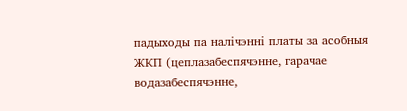падыходы па налічэнні платы за асобныя ЖКП (цеплазабеспячэнне, гарачае водазабеспячэнне,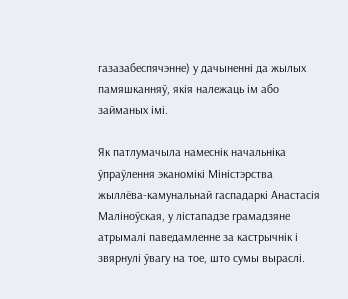газазабеспячэнне) у дачыненні да жылых памяшканняў, якія належаць ім або займаных імі.

Як патлумачыла намеснік начальніка ўпраўлення эканомікі Міністэрства жыллёва-камунальнай гаспадаркі Анастасія Маліноўская, у лістападзе грамадзяне атрымалі паведамленне за кастрычнік і звярнулі ўвагу на тое, што сумы выраслі.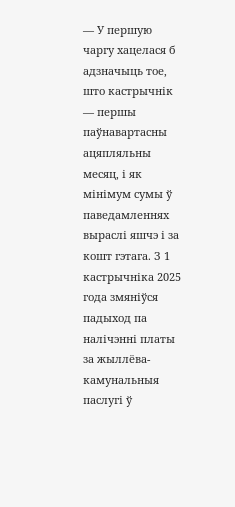— У першую чаргу хацелася б адзначыць тое, што кастрычнік — першы паўнавартасны ацяпляльны месяц, і як мінімум сумы ў паведамленнях выраслі яшчэ і за кошт гэтага. З 1 кастрычніка 2025 года змяніўся падыход па налічэнні платы за жыллёва-камунальныя паслугі ў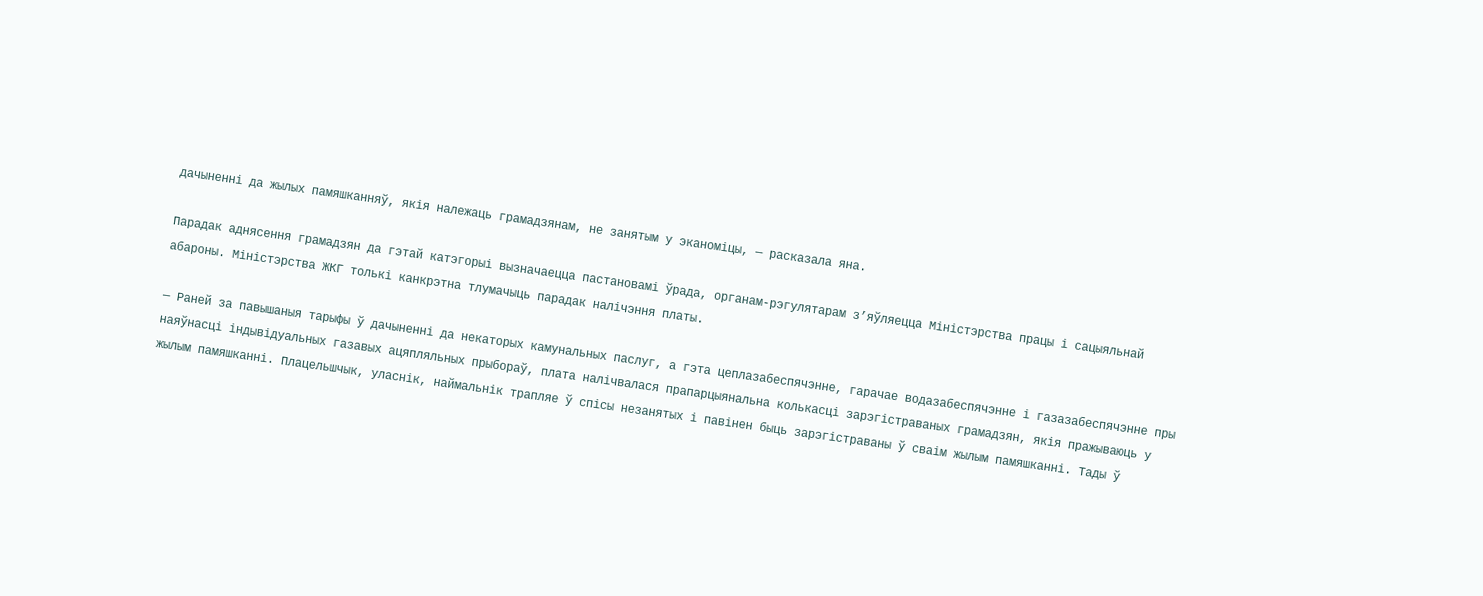дачыненні да жылых памяшканняў, якія належаць грамадзянам, не занятым у эканоміцы, — расказала яна.

Парадак аднясення грамадзян да гэтай катэгорыі вызначаецца пастановамі ўрада, органам-рэгулятарам з’яўляецца Міністэрства працы і сацыяльнай абароны. Міністэрства ЖКГ толькі канкрэтна тлумачыць парадак налічэння платы.

— Раней за павышаныя тарыфы ў дачыненні да некаторых камунальных паслуг, а гэта цеплазабеспячэнне, гарачае водазабеспячэнне і газазабеспячэнне пры наяўнасці індывідуальных газавых ацяпляльных прыбораў, плата налічвалася прапарцыянальна колькасці зарэгістраваных грамадзян, якія пражываюць у жылым памяшканні. Плацельшчык, уласнік, наймальнік трапляе ў спісы незанятых і павінен быць зарэгістраваны ў сваім жылым памяшканні. Тады ў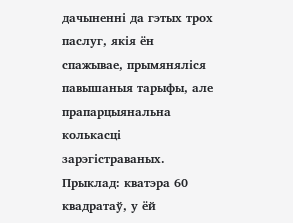дачыненні да гэтых трох паслуг, якія ён спажывае, прымяняліся павышаныя тарыфы, але прапарцыянальна колькасці зарэгістраваных. Прыклад: кватэра 60 квадратаў, у ёй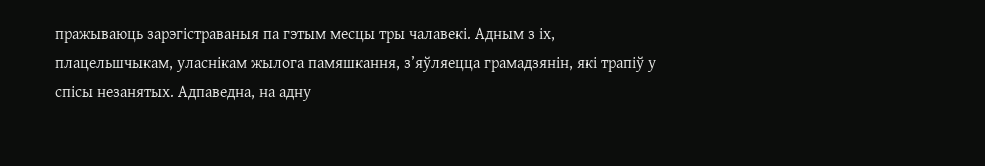пражываюць зарэгістраваныя па гэтым месцы тры чалавекі. Адным з іх, плацельшчыкам, уласнікам жылога памяшкання, з’яўляецца грамадзянін, які трапіў у спісы незанятых. Адпаведна, на адну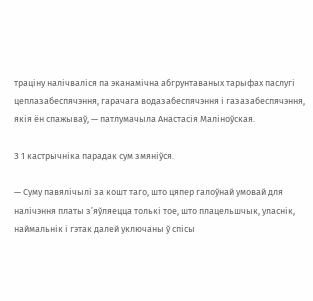траціну налічваліся па эканамічна абгрунтаваных тарыфах паслугі цеплазабеспячэння, гарачага водазабеспячэння і газазабеспячэння, якія ён спажываў, — патлумачыла Анастасія Маліноўская.

З 1 кастрычніка парадак сум змяніўся.

— Суму павялічылі за кошт таго, што цяпер галоўнай умовай для налічэння платы з’яўляецца толькі тое, што плацельшчык, уласнік, наймальнік і гэтак далей уключаны ў спісы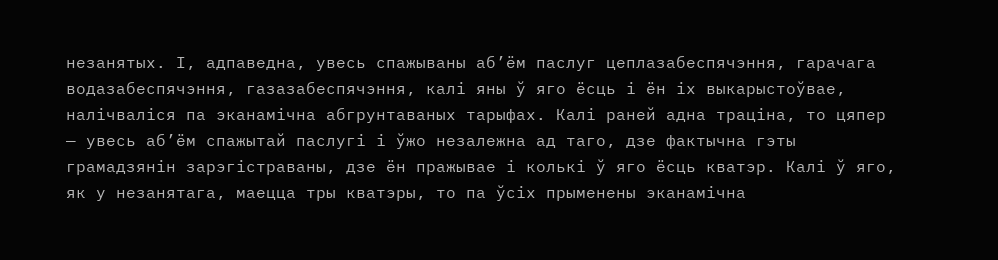незанятых. І, адпаведна, увесь спажываны аб’ём паслуг цеплазабеспячэння, гарачага водазабеспячэння, газазабеспячэння, калі яны ў яго ёсць і ён іх выкарыстоўвае, налічваліся па эканамічна абгрунтаваных тарыфах. Калі раней адна траціна, то цяпер — увесь аб’ём спажытай паслугі і ўжо незалежна ад таго, дзе фактычна гэты грамадзянін зарэгістраваны, дзе ён пражывае і колькі ў яго ёсць кватэр. Калі ў яго, як у незанятага, маецца тры кватэры, то па ўсіх прыменены эканамічна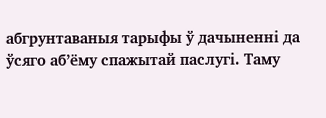абгрунтаваныя тарыфы ў дачыненні да ўсяго аб’ёму спажытай паслугі. Таму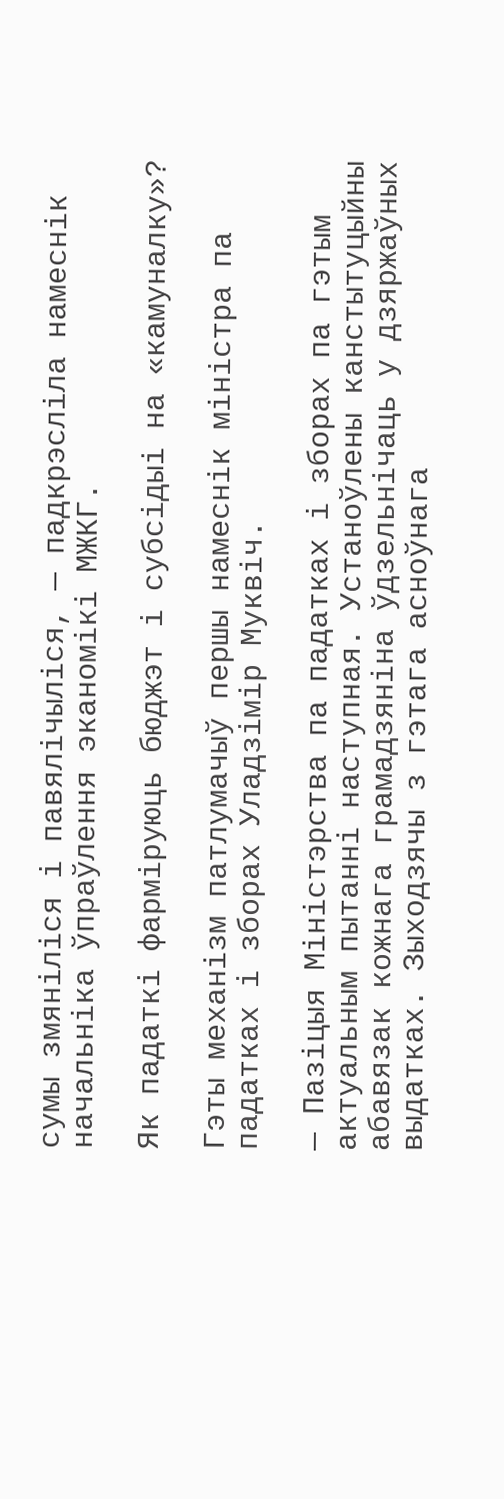сумы змяніліся і павялічыліся, — падкрэсліла намеснік начальніка ўпраўлення эканомікі МЖКГ.

Як падаткі фарміруюць бюджэт і субсідыі на «камуналку»?

Гэты механізм патлумачыў першы намеснік міністра па падатках і зборах Уладзімір Муквіч.

— Пазіцыя Міністэрства па падатках і зборах па гэтым актуальным пытанні наступная. Устаноўлены канстытуцыйны абавязак кожнага грамадзяніна ўдзельнічаць у дзяржаўных выдатках. Зыходзячы з гэтага асноўнага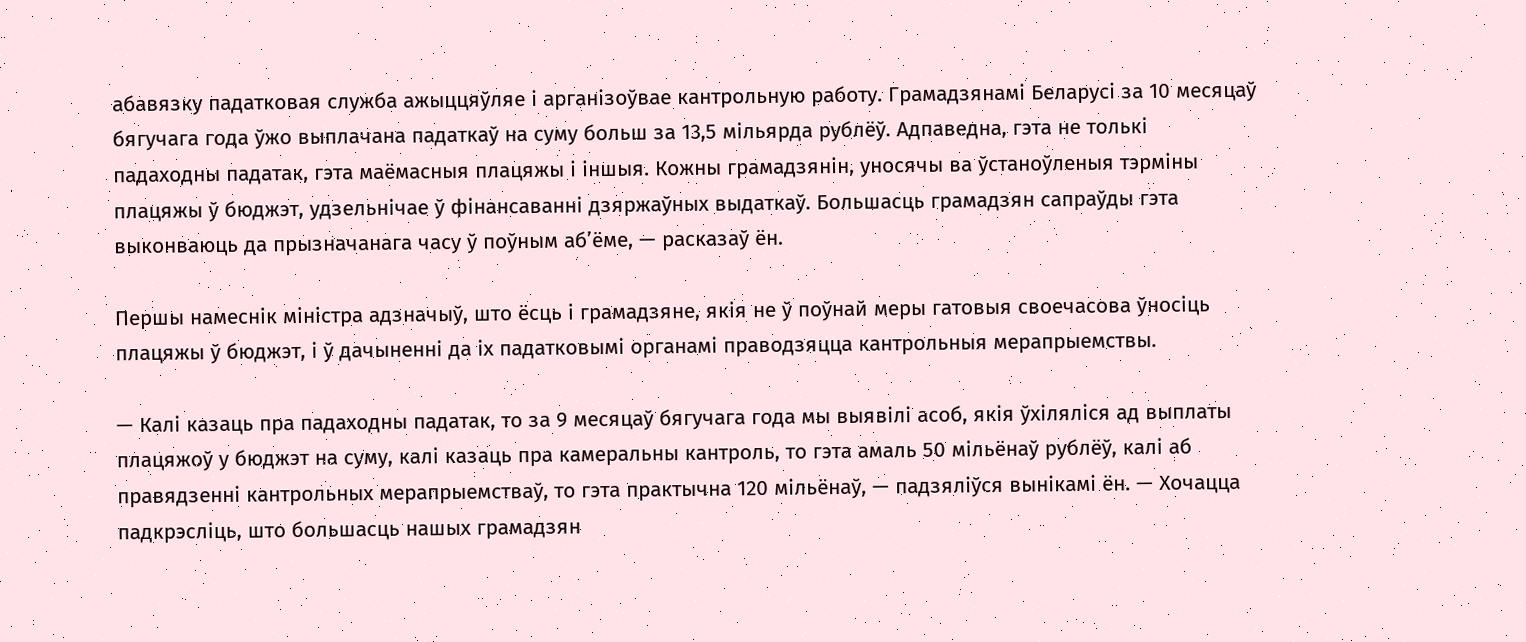абавязку падатковая служба ажыццяўляе і арганізоўвае кантрольную работу. Грамадзянамі Беларусі за 10 месяцаў бягучага года ўжо выплачана падаткаў на суму больш за 13,5 мільярда рублёў. Адпаведна, гэта не толькі падаходны падатак, гэта маёмасныя плацяжы і іншыя. Кожны грамадзянін, уносячы ва ўстаноўленыя тэрміны плацяжы ў бюджэт, удзельнічае ў фінансаванні дзяржаўных выдаткаў. Большасць грамадзян сапраўды гэта выконваюць да прызначанага часу ў поўным аб’ёме, — расказаў ён.

Першы намеснік міністра адзначыў, што ёсць і грамадзяне, якія не ў поўнай меры гатовыя своечасова ўносіць плацяжы ў бюджэт, і ў дачыненні да іх падатковымі органамі праводзяцца кантрольныя мерапрыемствы.

— Калі казаць пра падаходны падатак, то за 9 месяцаў бягучага года мы выявілі асоб, якія ўхіляліся ад выплаты плацяжоў у бюджэт на суму, калі казаць пра камеральны кантроль, то гэта амаль 50 мільёнаў рублёў, калі аб правядзенні кантрольных мерапрыемстваў, то гэта практычна 120 мільёнаў, — падзяліўся вынікамі ён. — Хочацца падкрэсліць, што большасць нашых грамадзян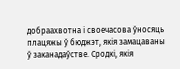добраахвотна і своечасова ўносяць плацяжы ў бюджэт, якія замацаваны ў заканадаўстве. Сродкі, якія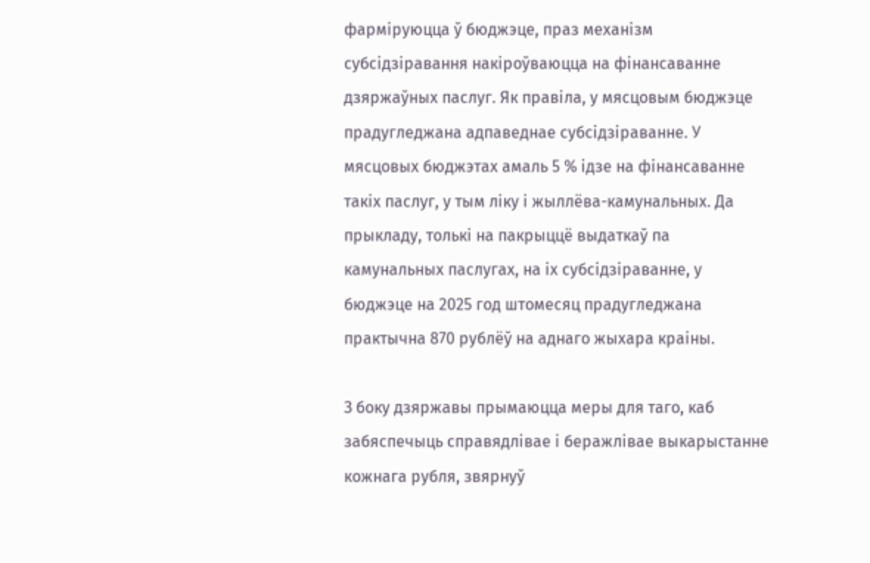фарміруюцца ў бюджэце, праз механізм субсідзіравання накіроўваюцца на фінансаванне дзяржаўных паслуг. Як правіла, у мясцовым бюджэце прадугледжана адпаведнае субсідзіраванне. У мясцовых бюджэтах амаль 5 % ідзе на фінансаванне такіх паслуг, у тым ліку і жыллёва-камунальных. Да прыкладу, толькі на пакрыццё выдаткаў па камунальных паслугах, на іх субсідзіраванне, у бюджэце на 2025 год штомесяц прадугледжана практычна 870 рублёў на аднаго жыхара краіны.

З боку дзяржавы прымаюцца меры для таго, каб забяспечыць справядлівае і беражлівае выкарыстанне кожнага рубля, звярнуў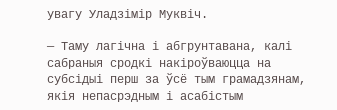увагу Уладзімір Муквіч.

— Таму лагічна і абгрунтавана, калі сабраныя сродкі накіроўваюцца на субсідыі перш за ўсё тым грамадзянам, якія непасрэдным і асабістым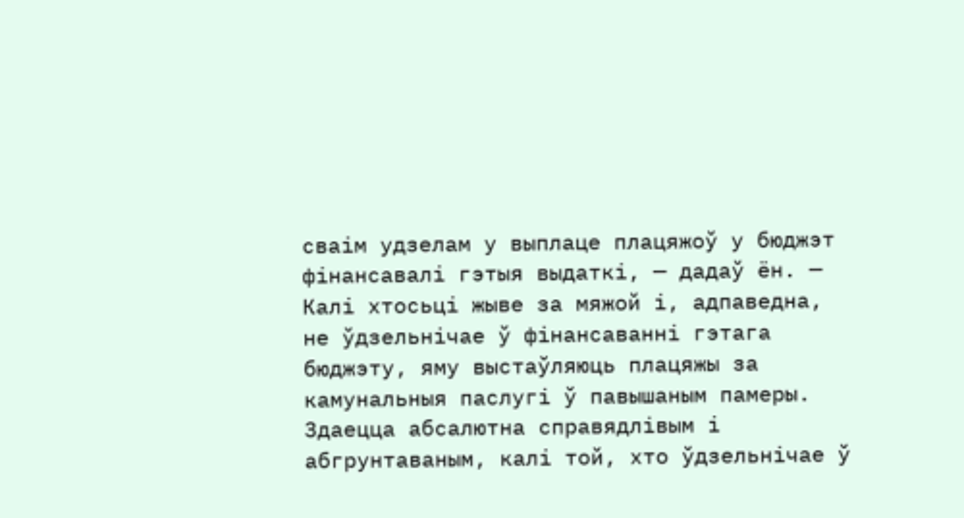сваім удзелам у выплаце плацяжоў у бюджэт фінансавалі гэтыя выдаткі, — дадаў ён. — Калі хтосьці жыве за мяжой і, адпаведна, не ўдзельнічае ў фінансаванні гэтага бюджэту, яму выстаўляюць плацяжы за камунальныя паслугі ў павышаным памеры. Здаецца абсалютна справядлівым і абгрунтаваным, калі той, хто ўдзельнічае ў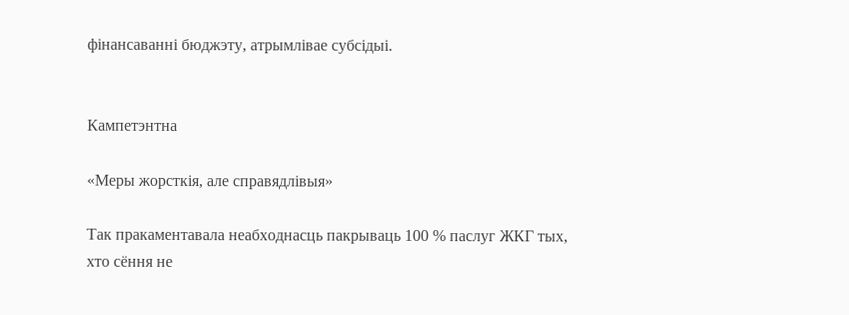фінансаванні бюджэту, атрымлівае субсідыі.


Кампетэнтна

«Меры жорсткія, але справядлівыя»

Так пракаментавала неабходнасць пакрываць 100 % паслуг ЖКГ тых, хто сёння не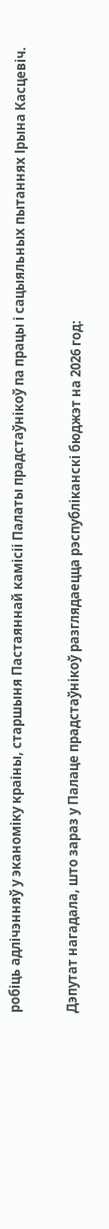робіць адлічэнняў у эканоміку краіны, старшыня Пастаяннай камісіі Палаты прадстаўнікоў па працы і сацыяльных пытаннях Ірына Касцевіч.

Дэпутат нагадала, што зараз у Палаце прадстаўнікоў разглядаецца рэспубліканскі бюджэт на 2026 год: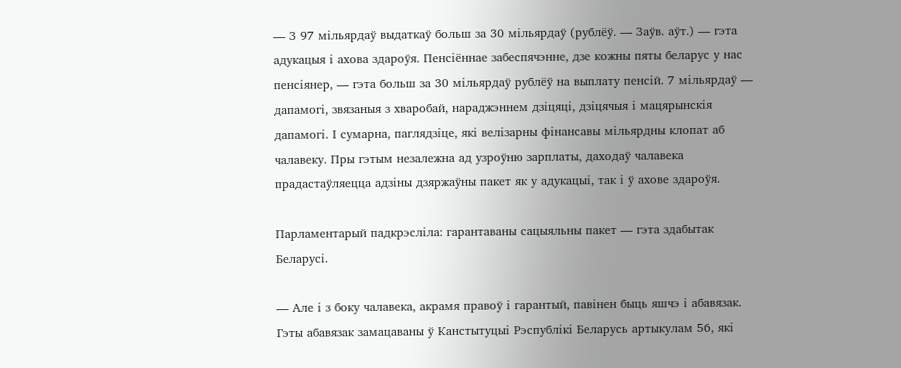— З 97 мільярдаў выдаткаў больш за 30 мільярдаў (рублёў. — Заўв. аўт.) — гэта адукацыя і ахова здароўя. Пенсіённае забеспячэнне, дзе кожны пяты беларус у нас пенсіянер, — гэта больш за 30 мільярдаў рублёў на выплату пенсій. 7 мільярдаў — дапамогі, звязаныя з хваробай, нараджэннем дзіцяці, дзіцячыя і мацярынскія дапамогі. І сумарна, паглядзіце, які велізарны фінансавы мільярдны клопат аб чалавеку. Пры гэтым незалежна ад узроўню зарплаты, даходаў чалавека прадастаўляецца адзіны дзяржаўны пакет як у адукацыі, так і ў ахове здароўя.

Парламентарый падкрэсліла: гарантаваны сацыяльны пакет — гэта здабытак Беларусі.

— Але і з боку чалавека, акрамя правоў і гарантый, павінен быць яшчэ і абавязак. Гэты абавязак замацаваны ў Канстытуцыі Рэспублікі Беларусь артыкулам 56, які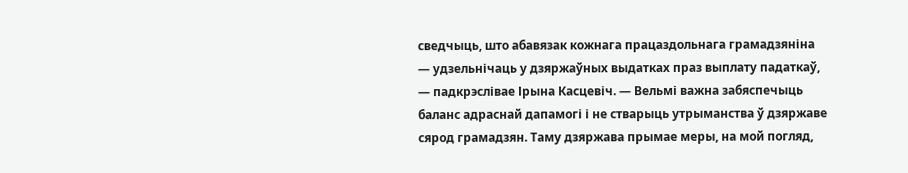сведчыць, што абавязак кожнага працаздольнага грамадзяніна — удзельнічаць у дзяржаўных выдатках праз выплату падаткаў, — падкрэслівае Ірына Касцевіч. — Вельмі важна забяспечыць баланс адраснай дапамогі і не стварыць утрыманства ў дзяржаве сярод грамадзян. Таму дзяржава прымае меры, на мой погляд,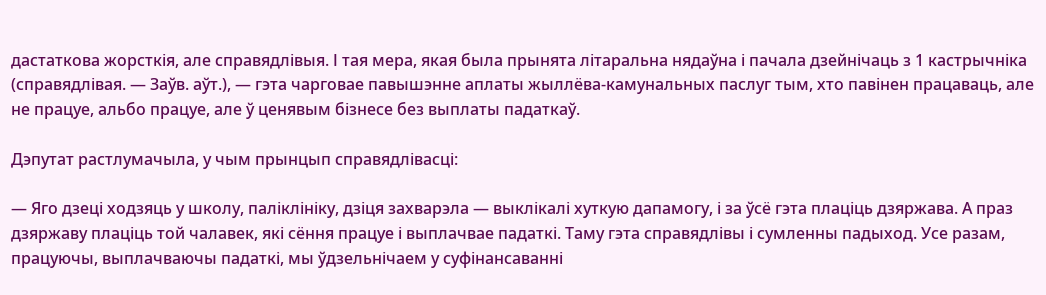дастаткова жорсткія, але справядлівыя. І тая мера, якая была прынята літаральна нядаўна і пачала дзейнічаць з 1 кастрычніка (справядлівая. — Заўв. аўт.), — гэта чарговае павышэнне аплаты жыллёва-камунальных паслуг тым, хто павінен працаваць, але не працуе, альбо працуе, але ў ценявым бізнесе без выплаты падаткаў.

Дэпутат растлумачыла, у чым прынцып справядлівасці:

— Яго дзеці ходзяць у школу, паліклініку, дзіця захварэла — выклікалі хуткую дапамогу, і за ўсё гэта плаціць дзяржава. А праз дзяржаву плаціць той чалавек, які сёння працуе і выплачвае падаткі. Таму гэта справядлівы і сумленны падыход. Усе разам, працуючы, выплачваючы падаткі, мы ўдзельнічаем у суфінансаванні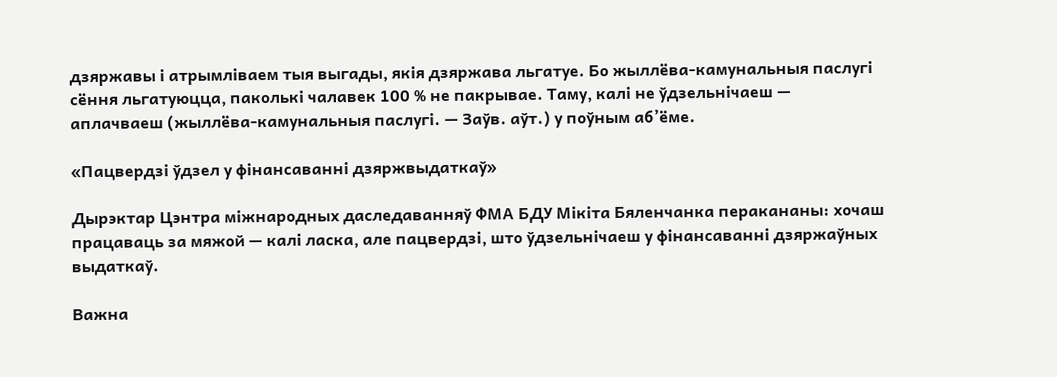дзяржавы і атрымліваем тыя выгады, якія дзяржава льгатуе. Бо жыллёва-камунальныя паслугі сёння льгатуюцца, паколькі чалавек 100 % не пакрывае. Таму, калі не ўдзельнічаеш — аплачваеш (жыллёва-камунальныя паслугі. — Заўв. аўт.) у поўным аб’ёме.

«Пацвердзі ўдзел у фінансаванні дзяржвыдаткаў»

Дырэктар Цэнтра міжнародных даследаванняў ФМА БДУ Мікіта Бяленчанка перакананы: хочаш працаваць за мяжой — калі ласка, але пацвердзі, што ўдзельнічаеш у фінансаванні дзяржаўных выдаткаў.

Важна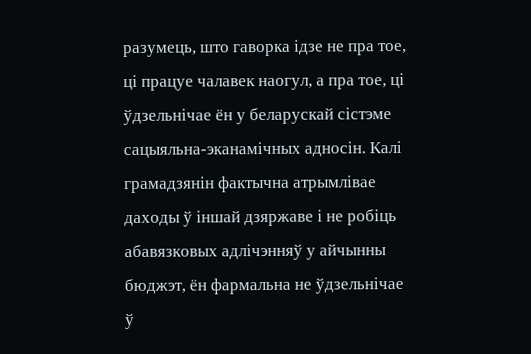разумець, што гаворка ідзе не пра тое, ці працуе чалавек наогул, а пра тое, ці ўдзельнічае ён у беларускай сістэме сацыяльна-эканамічных адносін. Калі грамадзянін фактычна атрымлівае даходы ў іншай дзяржаве і не робіць абавязковых адлічэнняў у айчынны бюджэт, ён фармальна не ўдзельнічае ў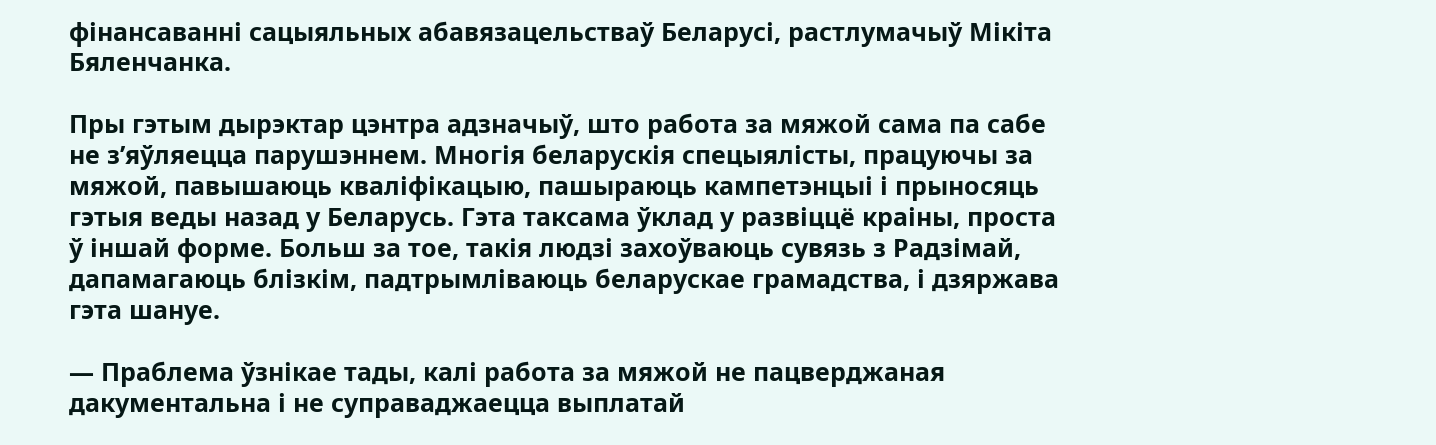фінансаванні сацыяльных абавязацельстваў Беларусі, растлумачыў Мікіта Бяленчанка.

Пры гэтым дырэктар цэнтра адзначыў, што работа за мяжой сама па сабе не з’яўляецца парушэннем. Многія беларускія спецыялісты, працуючы за мяжой, павышаюць кваліфікацыю, пашыраюць кампетэнцыі і прыносяць гэтыя веды назад у Беларусь. Гэта таксама ўклад у развіццё краіны, проста ў іншай форме. Больш за тое, такія людзі захоўваюць сувязь з Радзімай, дапамагаюць блізкім, падтрымліваюць беларускае грамадства, і дзяржава гэта шануе.

— Праблема ўзнікае тады, калі работа за мяжой не пацверджаная дакументальна і не суправаджаецца выплатай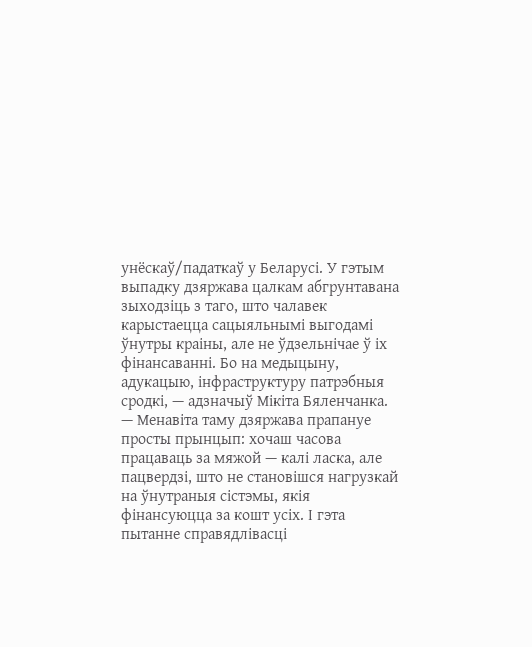унёскаў/падаткаў у Беларусі. У гэтым выпадку дзяржава цалкам абгрунтавана зыходзіць з таго, што чалавек карыстаецца сацыяльнымі выгодамі ўнутры краіны, але не ўдзельнічае ў іх фінансаванні. Бо на медыцыну, адукацыю, інфраструктуру патрэбныя сродкі, — адзначыў Мікіта Бяленчанка. — Менавіта таму дзяржава прапануе просты прынцып: хочаш часова працаваць за мяжой — калі ласка, але пацвердзі, што не становішся нагрузкай на ўнутраныя сістэмы, якія фінансуюцца за кошт усіх. І гэта пытанне справядлівасці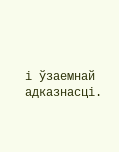і ўзаемнай адказнасці.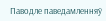Паводле паведамленняў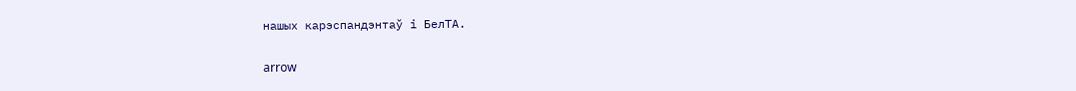нашых карэспандэнтаў і БелТА.


arrow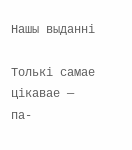Нашы выданні

Толькі самае цікавае — па-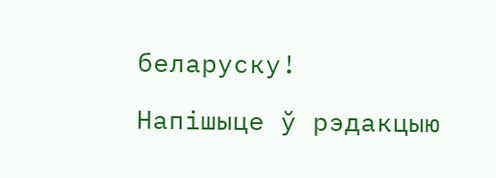беларуску!

Напішыце ў рэдакцыю